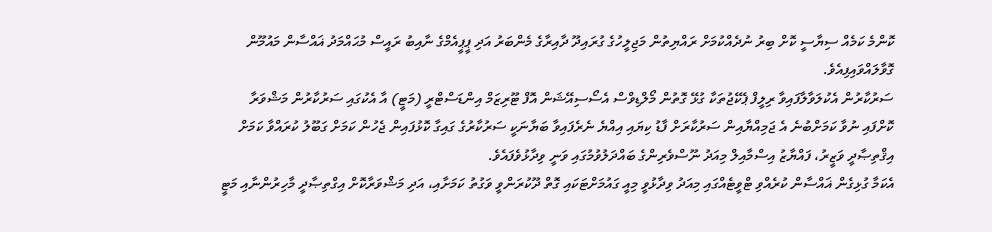ކޮންމެ ކަމެއް ސިޔާސީ ކޮށް ބިރު ނުދެއްކުމަށް ރައްޔިތުން މަޖިލީހުގެ ގުރައިދޫ ދާއިރާގެ މެންބަރު އަދި ޕީޕީއެމްގެ ނާއިބު ރައީސް މުޙައްމަދު ޣައްސާން މައުމޫން ގޮވާލައްވައިފިއެވެ.
ސަރުކާރުން އެކުލަވާލާފައިވާ ރިލީފް ޕެކޭޖުތަކާ ގުޅޭ ގޮތުން މޯލްޑިވްސް އެސޯސިއޭޝަން އޮފް ޓޫރިޒަމް އިންޑަސްޓްރީ (މަޓީ) އާ އެކުގައި ސަރުކާރުން މަޝްވަރާ ކޮށްފައި ނުވާ ކަމަށްބުނެ އެ ޖަމިއްޔާއިން ސަރުކާރަށް ފާޑު ކިޔައި އިއްޔެ ނެރެފައިވާ ބަޔާނަކީ ސަރުކާރުގެ ގައިގާ ކޮޅުފައިން ޖެހުން ކަމަށް ގަބޫލު ކުރައްވާ ކަމަށް އިޤްތިޞާދީ ވަޒީރު، ފައްޔާޒު އިސްމާއިލް މިއަދު ނޫސްވެރިންގެ ބައްދަލުވުމުގައި ވަނީ ވިދާޅުވެފައެވެ.
އެކަމާ ގުޅިގެން ޣައްސާން ކުރެއްވި ޓްވީޓެއްގައި މިއަދު ވިދާޅުވީ މިއީ ގައުމަށްޓަކައި ގޮތް ދޫކުރަންވީ ވަގުތު ކަމަށާއި، އަދި މަޝްވަރާކޮށް އިގްތިޞާދީ މާހިރުންނާއި މަޓީ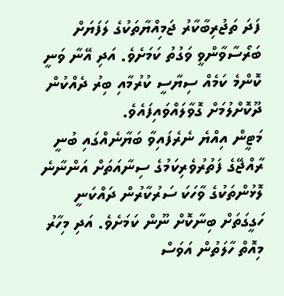ފަދަ ތަޖުރިބާކާރު ޖަމިއްޔާތަކުގެ ލަފަޔަށް ބަރޯސާވާންވީ ވަގުތު ކަމަށެވެ. އަދި އޭނާ ވަނީ ކޮންމެ ކަމެއް ސިޔާސީ ކުރުމާއި ބިރު ދެއްކުން ދޫކޮށްލުމަށް ގޮވާލައްވައިފައެވެ.
މަޓީން އިއްޔެ ނެރެފައިވާ ބަޔާނެއްގައި ބުނީ ރާއްޖޭގެ ފަތުރުވެރިކަމުގެ ސިނާއަތަށް އަންނާނެ ލޮޅުންތަކުގެ ވާހަކަ ސަރުކާރުން ދައްކަނީ ހަގީގަތަށް ބިނާކޮށް ނޫން ކަމަށެވެ. އަދި މިހާރު މިއޮތް ހާލަތުން އަވަސް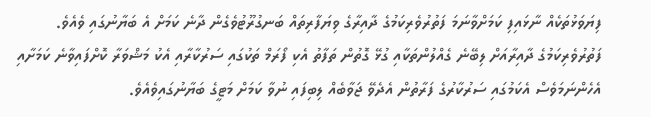ފިޔަވަޅުތަކެއް ނާޅައިފި ކަމަށްވާނަމަ ފަތުރުވެރިކަމުގެ ދާއިރާގެ ވިޔަފާރިތައް ބަނގުރޫޓުވެގެން ދާނެ ކަމަށް އެ ބަޔާނުގައި ވެއެވެ. ފަތުރުވެރިކަމުގެ ދާއިރާއަށް ލިބޭނެ ގެއްލުންތަކާއި ގުޅޭ ގޮތުން ތަފާތު އެކި ފޯރަމް ތަކުގައި ސަރުކާރާއި އެކު މަޝްވަރާ ކޮށްފައިވާނެ ކަމަށާއި އެހެންނަމަވެސް އެކަމުގައި ސަރުކާރުގެ ފަރާތުން އެދެވޭ ޖަވާބެއް ލިބިފައި ނުވާ ކަމަށް މަޓީގެ ބަޔާނުގައިވެއެވެ.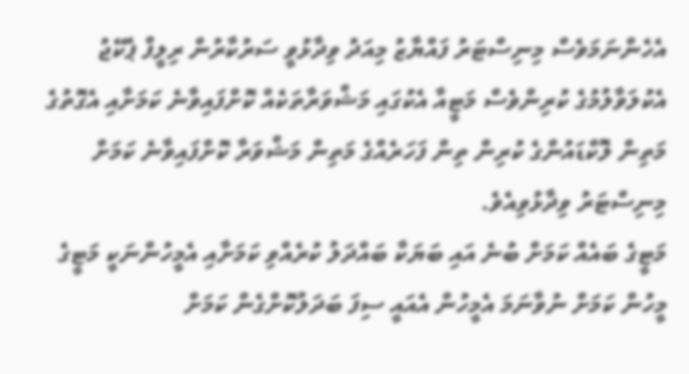އެހެންނަމަވެސް މިނިސްޓަރު ފައްޔާޒު މިއަދު ވިދާޅުވީ ސަރުކާރުން ރިލީފް ޕެކޭޖު އެކުލަވާލުމުގެ ކުރިންވެސް މަޓީއާ އެކުގައި މަޝްވަރާތަކެއް ކޮށްފައިވާނެ ކަމަށާއި އެގޮތުގެ މަތިން ލޮކްޑައުންގެ ކުރިން ތިން ފަހަރެއްގެ މަތިން މަޝްވަރާ ކޮށްފައިވާނެ ކަމަށް މިނިސްޓަރު ވިދާޅުވިއެވެ.
މަޓީގެ ބައެއް ކަމަށް ބުނެ އައި ބަޔަކާ ބައްދަލު ކުރެއްވި ކަމަށާއި އެމީހުންނަކީ މަޓީގެ މީހުން ކަމަށް ނުވާނަމަ އެމީހުން އެއައީ ސިފަ ބަދަލުކޮށްގެން ކަމަށް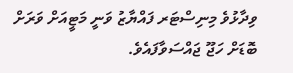ވިދާޅުވެ މިނިސްޓަރ ފައްޔާޒު ވަނީ މަޓީއަށް ވަރަށް ބޮޑަށް ހަޖޫ ޖައްސަވާފައެވެ.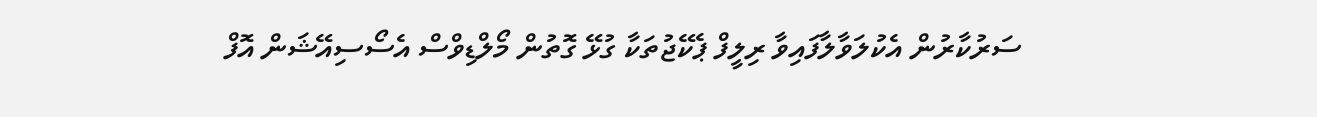ސަރުކާރުން އެކުލަވާލާފައިވާ ރިލީފް ޕެކޭޖުތަކާ ގުޅޭ ގޮތުން މޯލްޑިވްސް އެސޯސިއޭޝަން އޮފް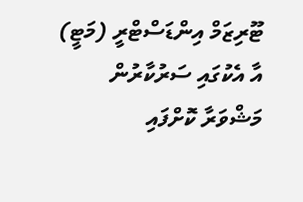ޓޫރިޒަމް އިންޑަސްޓްރީ (މަޓީ) އާ އެކުގައި ސަރުކާރުން މަޝްވަރާ ކޮށްފައި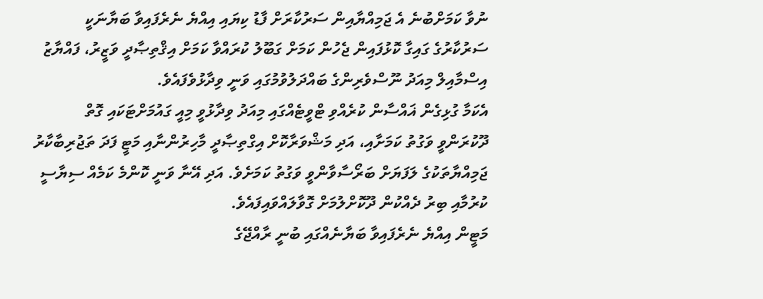ނުވާ ކަމަށްބުނެ އެ ޖަމިއްޔާއިން ސަރުކާރަށް ފާޑު ކިޔައި އިއްޔެ ނެރެފައިވާ ބަޔާނަކީ ސަރުކާރުގެ ގައިގާ ކޮޅުފައިން ޖެހުން ކަމަށް ގަބޫލު ކުރައްވާ ކަމަށް އިޤްތިޞާދީ ވަޒީރު، ފައްޔާޒު އިސްމާއިލް މިއަދު ނޫސްވެރިންގެ ބައްދަލުވުމުގައި ވަނީ ވިދާޅުވެފައެވެ.
އެކަމާ ގުޅިގެން ޣައްސާން ކުރެއްވި ޓްވީޓެއްގައި މިއަދު ވިދާޅުވީ މިއީ ގައުމަށްޓަކައި ގޮތް ދޫކުރަންވީ ވަގުތު ކަމަށާއި، އަދި މަޝްވަރާކޮށް އިގްތިޞާދީ މާހިރުންނާއި މަޓީ ފަދަ ތަޖުރިބާކާރު ޖަމިއްޔާތަކުގެ ލަފަޔަށް ބަރޯސާވާންވީ ވަގުތު ކަމަށެވެ. އަދި އޭނާ ވަނީ ކޮންމެ ކަމެއް ސިޔާސީ ކުރުމާއި ބިރު ދެއްކުން ދޫކޮށްލުމަށް ގޮވާލައްވައިފައެވެ.
މަޓީން އިއްޔެ ނެރެފައިވާ ބަޔާނެއްގައި ބުނީ ރާއްޖޭގެ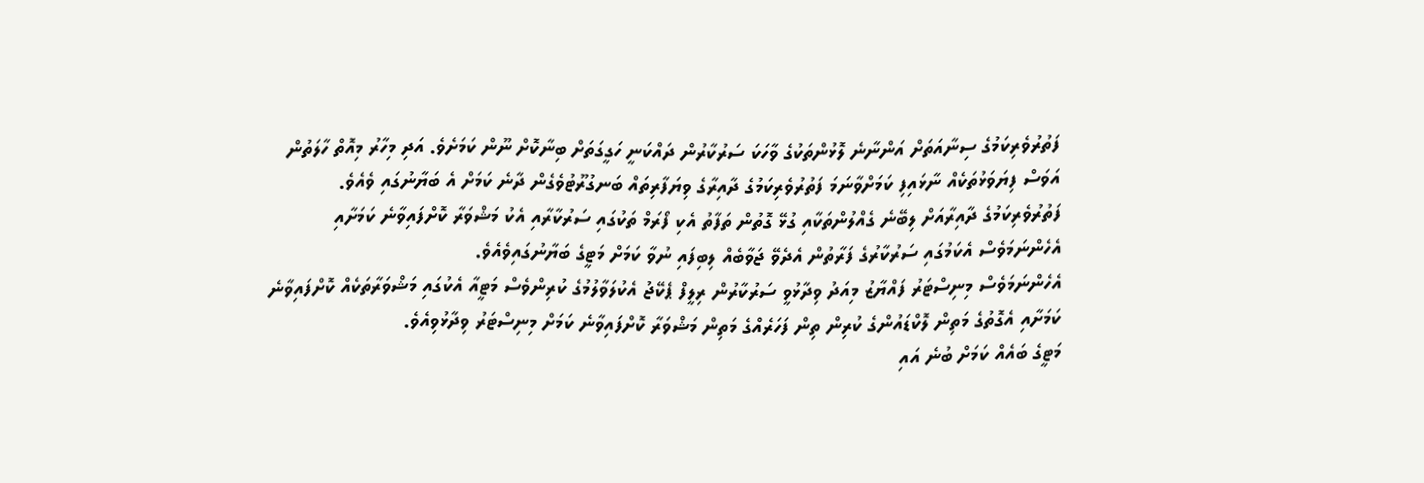ފަތުރުވެރިކަމުގެ ސިނާއަތަށް އަންނާނެ ލޮޅުންތަކުގެ ވާހަކަ ސަރުކާރުން ދައްކަނީ ހަގީގަތަށް ބިނާކޮށް ނޫން ކަމަށެވެ. އަދި މިހާރު މިއޮތް ހާލަތުން އަވަސް ފިޔަވަޅުތަކެއް ނާޅައިފި ކަމަށްވާނަމަ ފަތުރުވެރިކަމުގެ ދާއިރާގެ ވިޔަފާރިތައް ބަނގުރޫޓުވެގެން ދާނެ ކަމަށް އެ ބަޔާނުގައި ވެއެވެ. ފަތުރުވެރިކަމުގެ ދާއިރާއަށް ލިބޭނެ ގެއްލުންތަކާއި ގުޅޭ ގޮތުން ތަފާތު އެކި ފޯރަމް ތަކުގައި ސަރުކާރާއި އެކު މަޝްވަރާ ކޮށްފައިވާނެ ކަމަށާއި އެހެންނަމަވެސް އެކަމުގައި ސަރުކާރުގެ ފަރާތުން އެދެވޭ ޖަވާބެއް ލިބިފައި ނުވާ ކަމަށް މަޓީގެ ބަޔާނުގައިވެއެވެ.
އެހެންނަމަވެސް މިނިސްޓަރު ފައްޔާޒު މިއަދު ވިދާޅުވީ ސަރުކާރުން ރިލީފް ޕެކޭޖު އެކުލަވާލުމުގެ ކުރިންވެސް މަޓީއާ އެކުގައި މަޝްވަރާތަކެއް ކޮށްފައިވާނެ ކަމަށާއި އެގޮތުގެ މަތިން ލޮކްޑައުންގެ ކުރިން ތިން ފަހަރެއްގެ މަތިން މަޝްވަރާ ކޮށްފައިވާނެ ކަމަށް މިނިސްޓަރު ވިދާޅުވިއެވެ.
މަޓީގެ ބައެއް ކަމަށް ބުނެ އައި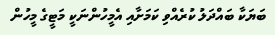ބަޔަކާ ބައްދަލު ކުރެއްވި ކަމަށާއި އެމީހުންނަކީ މަޓީގެ މީހުން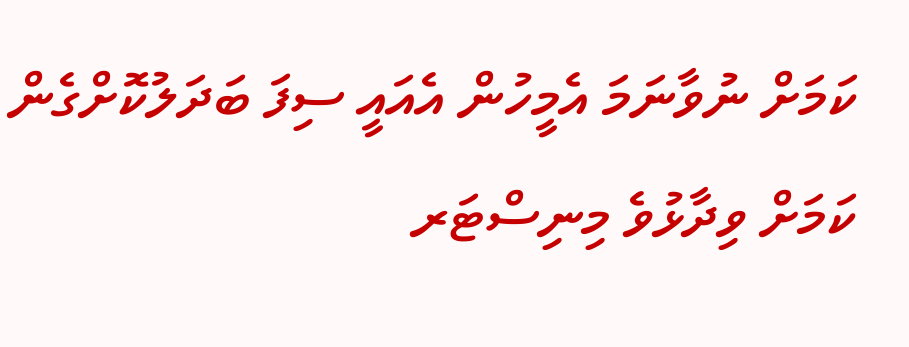ކަމަށް ނުވާނަމަ އެމީހުން އެއައީ ސިފަ ބަދަލުކޮށްގެން ކަމަށް ވިދާޅުވެ މިނިސްޓަރ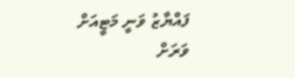ފައްޔާޒު ވަނީ މަޓީއަށް ވަރަށް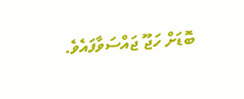ބޮޑަށް ހަޖޫ ޖައްސަވާފައެވެ.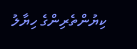ކިޔުންތެރިންގެ ހިޔާލު